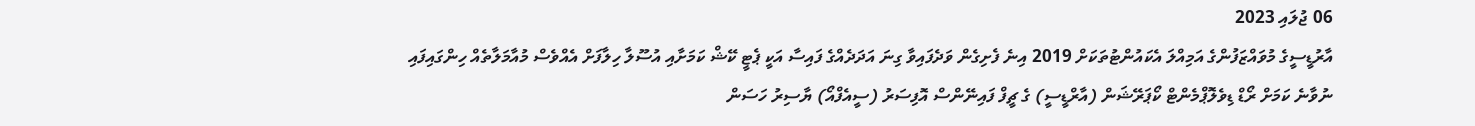06 ޖުލައި 2023
އާރުޑީސީގެ މުވައްޒަފުންގެ އަމިއްލަ އެކައުންޓުތަކަށް 2019 އިނެ ފެށިގެން ވަދެފައިވާ ގިނަ އަދަދެއްގެ ފައިސާ އަކީ ޕެޓީ ކޭޝް ކަމަށާއި އުސޫލާ ހިލާފަށް އެއްވެސް މުއާމަލާތެއް ހިންގައިފައި ނުވާނެ ކަމަށް ރޯޑް ޑިވެލޮޕްމެންޓް ކޯޕަރޭޝަން (އާރްޑީސީ) ގެ ޗީފް ފައިނޭންސް އޮފިސަރު (ސީއެފްއޯ) ޔާސިރު ހަސަން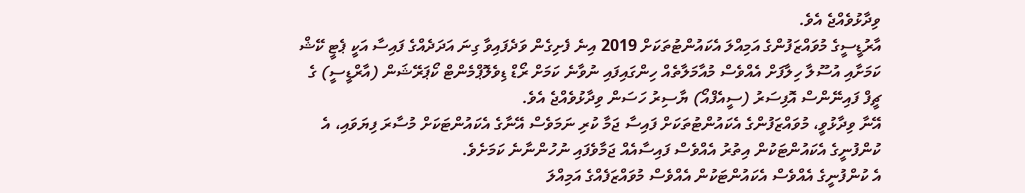ވިދާޅުވެއްޖެ އެވެ.
އާރުޑީސީގެ މުވައްޒަފުންގެ އަމިއްލަ އެކައުންޓުތަކަށް 2019 އިނެ ފެށިގެން ވަދެފައިވާ ގިނަ އަދަދެއްގެ ފައިސާ އަކީ ޕެޓީ ކޭޝް ކަމަށާއި އުސޫލާ ހިލާފަށް އެއްވެސް މުއާމަލާތެއް ހިންގައިފައި ނުވާނެ ކަމަށް ރޯޑް ޑިވެލޮޕްމެންޓް ކޯޕަރޭޝަން (އާރްޑީސީ) ގެ ޗީފް ފައިނޭންސް އޮފިސަރު (ސީއެފްއޯ) ޔާސިރު ހަސަން ވިދާޅުވެއްޖެ އެވެ.
އޭނާ ވިދާޅުވީ، މުވައްޒަފުންގެ އެކައުންޓުތަކަށް ފައިސާ ޖަމާ ކުރި ނަމަވެސް އޭނާގެ އެކައުންޓަކަށް މުސާރަ ފިޔަވައި، އެ ކުންފުނީގެ އެކައުންޓަކުން އިތުރު އެއްވެސް ފައިސާއެއް ޖަމާވެފައި ނުހުންނާނެ ކަމަށެވެ.
އެ ކުންފުނީގެ އެއްވެސް އެކައުންޓަކުން އެއްވެސް މުވައްޒަފެއްގެ އަމިއްލަ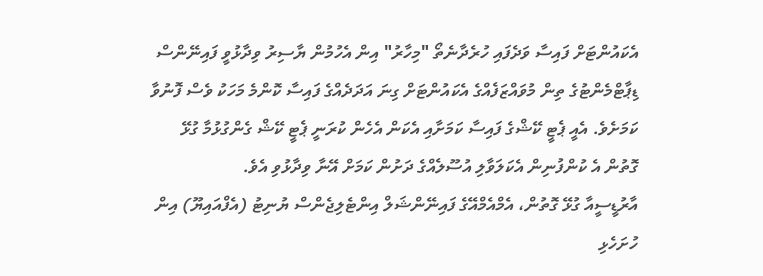އެކައުންޓަށް ފައިސާ ވަދެފައި ހުރެދާނެތޯ "މިހާރު" އިން އެހުމުން ޔާސިރު ވިދާޅުވީ ފައިނޭންސް ޑިޕާޓްމެންޓުގެ ތިން މުވައްޒަފެއްގެ އެކައުންޓަށް ގިނަ އަދަދެއްގެ ފައިސާ ކޮންމެ މަހަކު ވެސް ފޮނުވާ ކަމަށެވެ. އެއީ ޕެޓީ ކޭޝްގެ ފައިސާ ކަމަށާއި އެކަން އެހެން ކުރަނީ ޕެޓީ ކޭޝް ގެންގުޅުމާ ގުޅޭ ގޮތުން އެ ކުންފުނިން އެކަލަވާލި އުސޫލެއްގެ ދަށުން ކަމަށް އޭނާ ވިދާޅުވި އެވެ.
އާރުޑީސީއާ ގުޅޭ ގޮތުން، އެމްއެމްއޭގެ ފައިނޭންޝަލް އިންޓެލިޖެންސް ޔުނިޓު (އެފްއައިޔޫ) އިން ހުށަހެޅި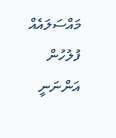މައްސަލައެއް ފުލުހުން އަންނަނީ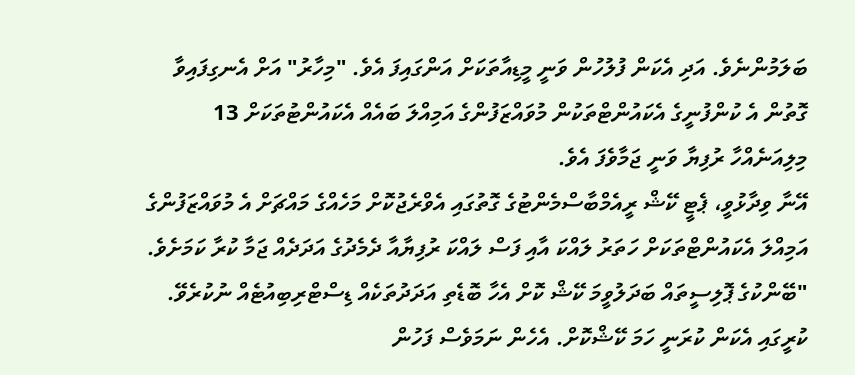ބަލަމުންނެވެ. އަދި އެކަން ފުލުހުން ވަނީ މީޑިއާތަކަށް އަންގައިފަ އެވެ. "މިހާރު" އަށް އެނގިފައިވާ ގޮތުން އެ ކުންފުނީގެ އެކައުންޓްތަކުން މުވައްޒަފުންގެ އަމިއްލަ ބައެއް އެކައުންޓުތަކަށް 13 މިލިއަނެއްހާ ރުފިޔާ ވަނީ ޖަމާވެފަ އެވެ.
އޭނާ ވިދާޅުވީ، ޕެޓީ ކޭޝް ރީއެމްބާސްމެންޓުގެ ގޮތުގައި އެވްރެޖުކޮށް މަހެއްގެ މައްޗަށް އެ މުވައްޒަފުންގެ އަމިއްލަ އެކައުންޓްތަކަށް ހަތަރު ލައްކަ އާއި ފަސް ލައްކަ ރުފިޔާއާ ދެމެދުގެ އަދަދެއް ޖަމާ ކުރާ ކަމަށެވެ.
"ބޭންކުގެ ޕޮލިސީތައް ބަދަލުވީމަ ކޭޝް ކޮށް އެހާ ބޮޑެތި އަދަދުތަކެއް ޑިސްޓްރިބިއުޓެއް ނުކުރެވޭ. ކުރީގައި އެކަން ކުރަނީ ހަމަ ކޭޝްކޮށް. އެހެން ނަމަވެސް ފަހުން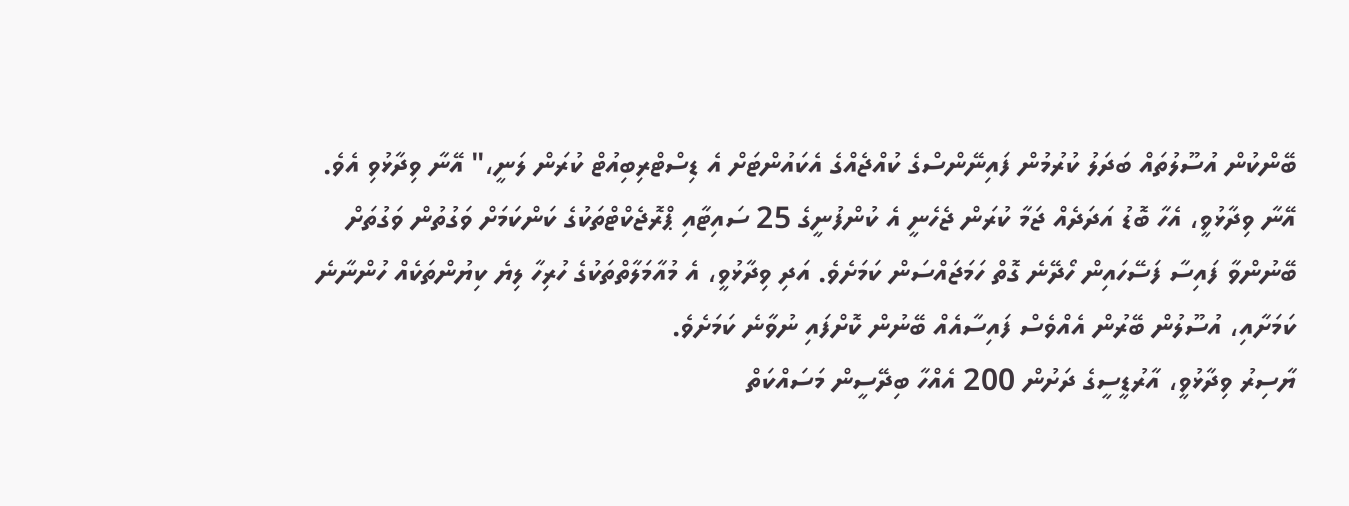ބޭންކުން އުސޫލުތައް ބަދަލު ކުރުމުން ފައިނޭންސްގެ ކުއްޖެއްގެ އެކައުންޓަށް އެ ޑިސްޓްރިބިއުޓް ކުރަން ލަނީ،" އޭނާ ވިދާޅުވި އެވެ.
އޭނާ ވިދާޅުވީ، އެހާ ބޮޑު އަދަދެއް ޖަމާ ކުރަން ޖެހެނީ އެ ކުންފުނީގެ 25 ސައިޓާއި ޕްރޮޖެކްޓްތަކުގެ ކަންކަމަށް ވަގުތުން ވަގުތަށް ބޭނުންވާ ފައިސާ ފަސޭހައިން ހޯދޭނެ ގޮތް ހަމަޖައްސަން ކަމަށެވެ. އަދި ވިދާޅުވީ، އެ މުއާމަލާތްތަކުގެ ހުރިހާ ލިޔެ ކިޔުންތަކެއް ހުންނާނެ ކަމަށާއި، އުސޫލުން ބޭރުން އެއްވެސް ފައިސާއެއް ބޭނުން ކޮށްފައި ނުވާނެ ކަމަށެވެ.
ޔާސިރު ވިދާޅުވީ، އާރުޑީސީގެ ދަށުން 200 އެއްހާ ބިދޭސީން މަސައްކަތް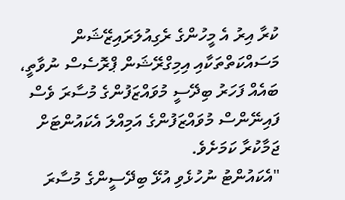ކުރާ އިރު އެ މީހުންގެ ރެގިއުލަރައިޒޭޝަން މަސައްކަތްތަކާއި އިމިގްރޭޝަން ޕްރޮސެސް ނުވާތީ، ބައެއް ފަހަރު ބިދޭސީ މުވައްޒަފުންގެ މުސާރަ ވެސް ފައިނޭންސް މުވައްޒަފުންގެ އަމިއްލަ އެކައުންޓަށް ޖަމާކުރާ ކަމަށެވެ.
"އެކައުންޓު ނުހުޅެވި އުޅޭ ބިދޭސީންގެ މުސާރަ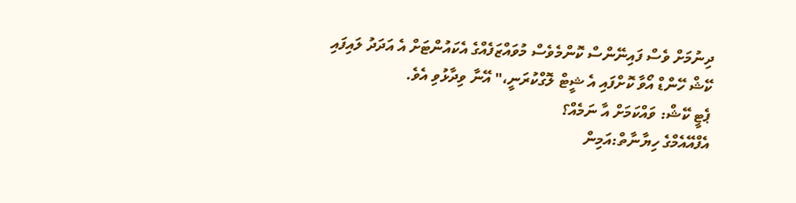ދިނުމަށް ވެސް ފައިނޭންސް ކޮންމެވެސް މުވައްޒަފެއްގެ އެކައުންޓަށް އެ އަދަދު ލައިފައި ކޭޝް ހޭންޑް އޯވާ ކޮށްފައި އެ ޝީޓް ލޮގްކުރަނީ،" އޭނާ ވިދާޅުވި އެވެ.
ޕެޓީ ކޭޝް: ވައްކަމަށް އާ ނަމެއް؟
އެފްއޭއެމްގެ ހިޔާނާތް:އަމިން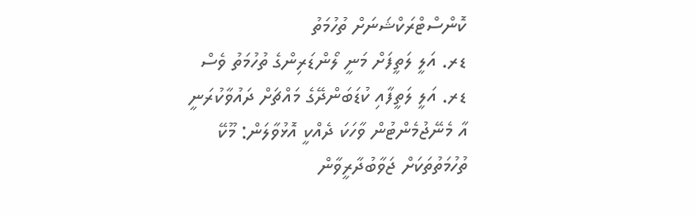ކޮންސްޓްރަކްޝަނަށް ތުހުމަތު
ޑރ. އަލީ ލަތީފަށް މަނީ ލޯންޑަރިންގެ ތުހުމަތު ވެސް
ޑރ. އަލީ ލަތީފާއި ކުޑަބަންދޭގެ މައްޗަށް ދައުވާކުރަނީ
އާ މެނޭޖުމެންޓުން ވާހަކަ ދެއްކީ އޮޅުވާލަން: މޫކޭ
ތުހުމަތުތަކަށް ޖަވާބުދާރީވާން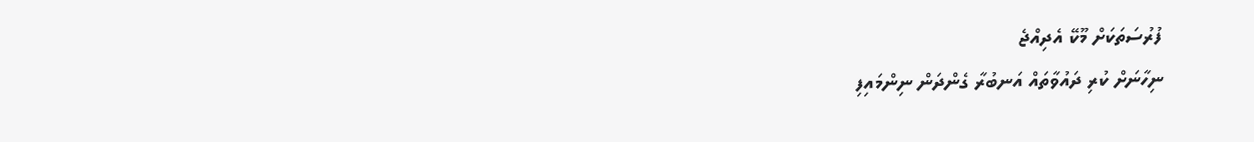ފުރުސަތަކަށް މޫކޭ އެދިއްޖެ
ނިހާނަށް ކުރި ދައުވާތައް އަނބުރާ ގެންދަން ނިންމައިފި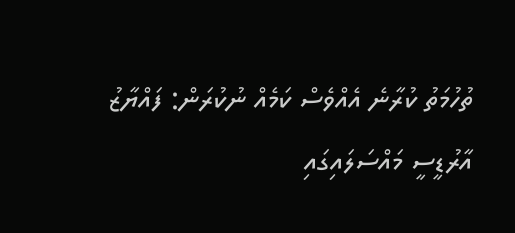ތުހުމަތު ކުރާނެ އެއްވެސް ކަމެއް ނުކުރަން: ފައްޔާޒު
އާރުޑީސީ މައްސަލައިގައި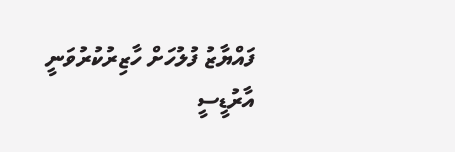ފައްޔާޒު ފުލުހަށް ހާޒިރުކުރުވަނީ
އާރުޑީސީ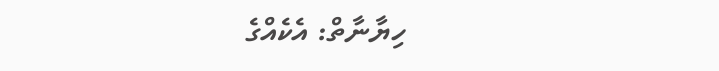ހިޔާނާތް: އެކެއްގެ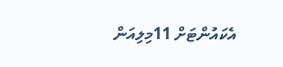އެކައުންޓަށް 11މިލިއަން